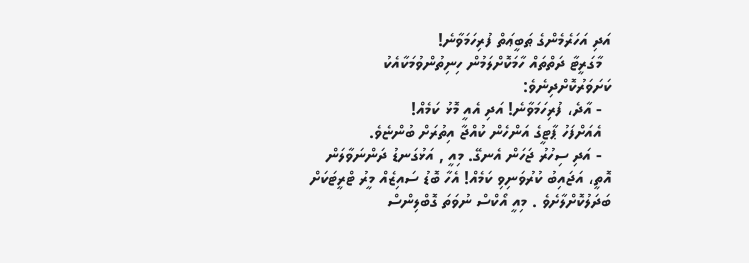އަދި އަހަރެމެންގެ ޠަބީޢަތް ފުރިހަމަވާނެ!
  މާގަރީޓާ ދަތްތައް ހާމަކޮށްލަމުން ހިނިތުންވުމަކާއެކު ކަށަވަރުކޮށްދިނެވެ:
  - އާދެ، ފުރިހަމަވާނެ! އަދި އެއީ މޮޅު ކަމެއް!
  އެއަށްފަހު ޕާޓީގެ އަންހެން ކުއްޖާ އިތުރަށް ބުންޏެވެ.
  - އަދި ސިހުރު ޖަހަން އެނގޭ. މިއީ , އަޅުގަނޑު ދަންނަވާލަން އޮތީ، އަޖައިބު ކުރުވަނިވި ކަމެއް! އެހާ ބޮޑު ސައިޒެއް މީރު ޓްރީޓަކަށް ބަދަލުކޮށްލާށެވެ . މިއީ އޯކްސް ނުވަތަ ގޮބްލިންސް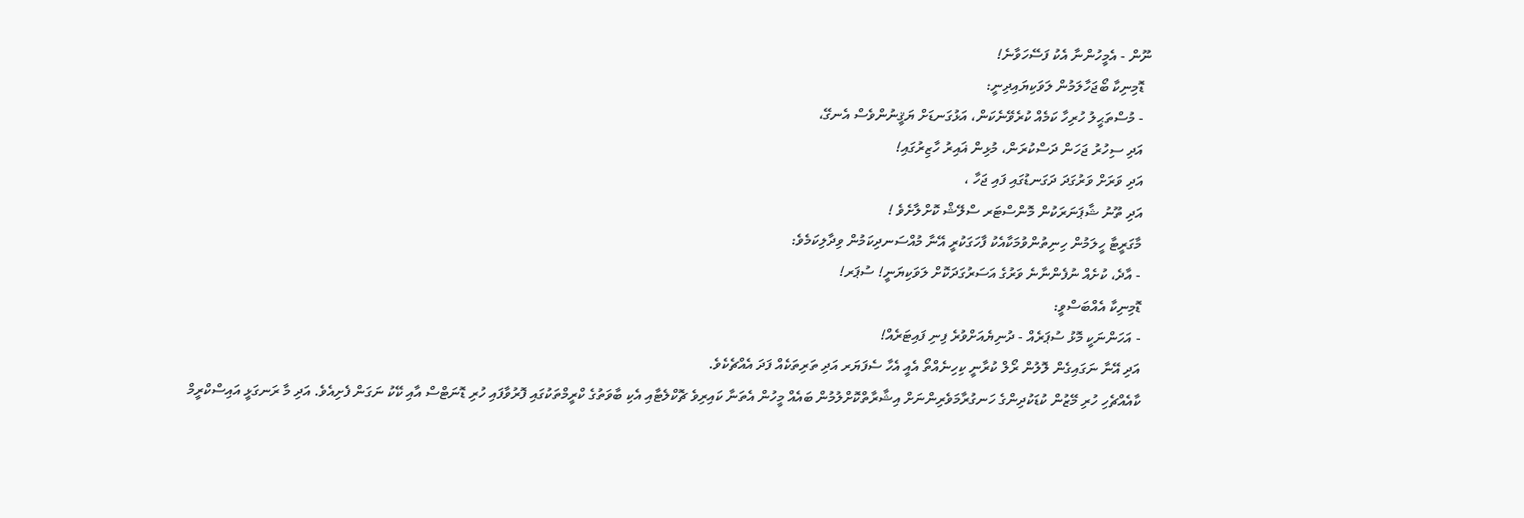ނޫން - އެމީހުންނާ އެކު ފަސޭހަވާނެ!
  ޑޮމިނިކާ ބޯޖަހާލަމުން ލަވަކިޔައިދިނީ:
  - މުސްތަޙީލު ހުރިހާ ކަމެއް ކުރެވޭނެކަން، އަޅުގަނޑަށް ޔަޤީނުންވެސް އެނގޭ،
  އަދި ސިހުރު ޖަހަން ދަސްކުރަން، މުޅިން ޣައިރު ހާޒިރުގައި!
  އަދި ވަރަށް ވަރުގަދަ ދަގަނޑުގައި ފައި ޖަހާ ،
  އަދި ތޫނު ޝާޕަނަރަކުން މޮންސްޓަރ ސްލޭޝް ކޮށްލާށެވެ !
  މާގަރީޓާ ހީލަމުން ހިނިތުންވުމަކާއެކު ފާހަގަކުރީ އޭނާ މުއްސަނދިކަމުން ވިދާލިކަމެވެ:
  - އާދެ، ކުށެއް ނުފެންނާނެ ވަރުގެ އަސަރުގަދަކޮށް ލަވަކިޔަނީ! ސުޕަރ!
  ޑޮމިނިކާ އެއްބަސްވީ:
  - އަހަންނަކީ މޮޅު ސުޕަރެއް - ދުނިޔެއަށްވުރެ ފިނި ފައިޓަރެއް!
  އަދި އޭނާ ނަގައިގެން ލޮލުން ރޯލް ކުރާނީ ކިހިނެއްތޯ އެއީ އެހާ ސެފަޔަރ އަދި ތަރިތަކެއް ފަދަ އެއްޗެކެވެ.
  ކާއެއްޗެހި ހުރި މޭޒުން ކުޑަކުދިންގެ ހަނގުރާމަވެރިންނަށް އިޝާރާތްކޮށްލުމުން ބައެއް މީހުން އެތަނާ ކައިރިވެ ޗޮކްލެޓާއި އެކި ބާވަތުގެ ކްރީމްތަކުގައި ފޮރުވާފައި ހުރި ޑޮނަޓްސް އާއި ކޭކު ނަގަން ފެށިއެވެ. އަދި މާ ރަނގަޅީ އައިސްކްރީމް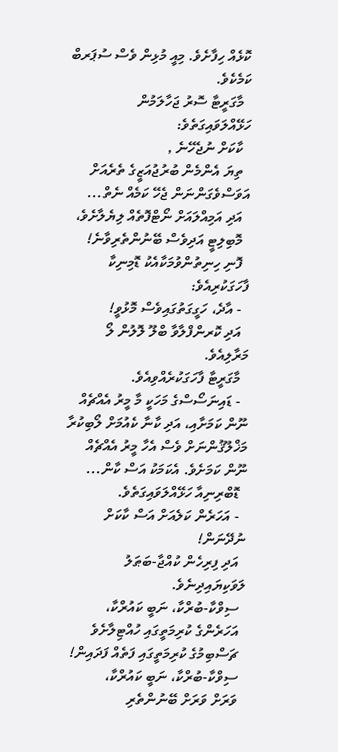ކޮޅެއް ހިފާށެވެ. މިއީ މުޅިން ވެސް ސުޕަރބް ކަމެކެވެ.
  މާގަރީޓާ ސޮރު ޖަހާލަމުން ހަޅޭއްލަވައިގަތެވެ:
  ކާކަށް ނުޖެހޭނެ ,
  ތިޔަ އެންމެން ބުރުޖުއަޒީގެ ތެރެއަށް އަވަސްވެގަންނަން ޖެހޭ ކަމެއް ނެތް...
  އަދި އަމިއްލައަށް ނޯޓްފޮތެއް ލިޔެލާށެވެ،
  މޮބިލިޓީ އަދިވެސް ބޭނުންތެރިވާނެ!
  ފޮނި ހިނިތުންވުމަކާއެކު ޑޮމިނިކާ ފާހަގަކުރިއެވެ:
  - އާދެ، ހަގީގަތުގައިވެސް މޮޅުވީ!
  އަދި ކޮރންފްލާވާ ބްލޫ ލޮލުން ލޯ މަރާލިއެވެ.
  މާގަރީޓާ ފާހަގަކުރެއްވިއެވެ.
  - ޑައިނަސޯސްގެ މަހަކީ މާ މީރު އެއްޗެއް ނޫން ކަމަށާއި، އަދި ކާނާ ކެއުމަށް ލޯބިކުރާ މަޚްލޫޤުންނަށް ވެސް އެހާ މީރު އެއްޗެއް ނޫން ކަމަށެވެ. އެކަމަކު އަސް ކާން...
  ޑޮބްރިނިއާ ހަޅޭއްލަވައިގަތެވެ.
  - އަހަރެން ކަލެއަށް އަސް ކާކަށް ނުދޭނަން!
  އަދި ފިރިހެން ކުއްޖާ-ބަޠަލު ލަވަކިޔައިދިނެވެ.
  ސިވްކާ-ބުރްކާ، ނަބީ ކައުރްކާ،
  އަހަރެންގެ ކުރިމަތީގައި ހުއްޓިލާށެވެ
  ޗަސްބިމުގެ ކުރިމަތީގައި ފަތެއް ފަދައިން!
  ސިވްކާ-ބުރްކާ، ނަބީ ކައުރްކާ،
  ވަރަށް ވަރަށް ބޭނުންތެރި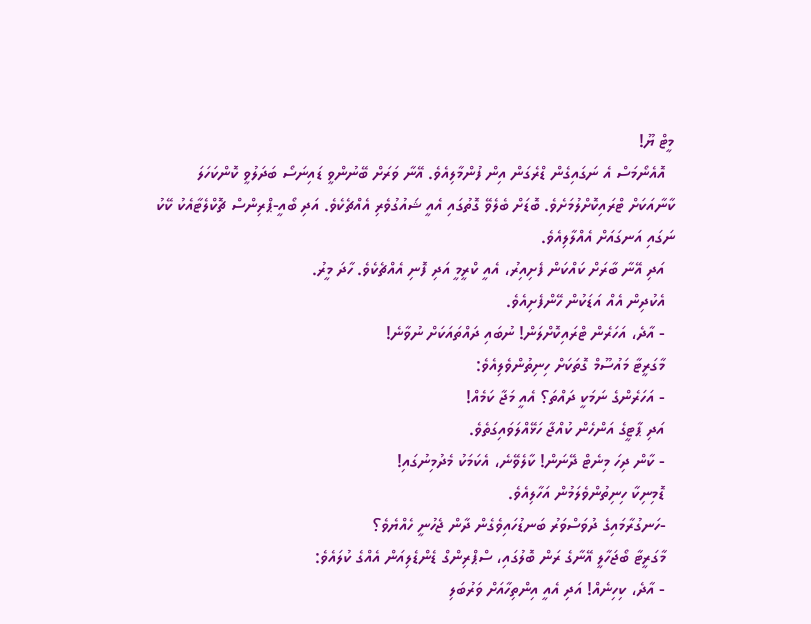މީޓް ޔޫ!
  އޮއެނޯމަސް އެ ނަގައިގެން ޑްރެގަން އިން ފުންމާލިއެވެ. އޭނާ ވަރަށް ބޭނުންވީ ޑައިނަސޯ ބަދަލުވީ ކޮންކަހަލަ ކާނާއަކަށް ޓްރައިކޮށްލުމަށެވެ. ބޮޑަށް ބެލެވޭ ގޮތުގައި އެއީ ޝައުގުވެރި އެއްޗެކެވެ. އަދި ބޯއީ-ޕްރިންސް ޗޮކްލެޓާއެކު ކޭކު ނަގައި އަނގައަށް އެއްލާލިއެވެ.
  އަދި އޭނާ ބާރަށް ކައްކަން ފެށިއިރު، އެއީ ކްރީމީ އަދި ފޮނި އެއްޗެކެވެ. ހާދަ މީރު.
  އެކުދިން އެއް އަޑަކުން ހޭންފެށިއެވެ.
  - އާދެ، އަހަރެން ޓްރައިކޮށްލަން! ނުބައި ދައްތައަކަށް ނުވާނެ!
  މާގަރީޓާ މައުސޫމް ގޮތަކަށް ހިނިތުންވެލިއެވެ:
  - އަހަރެންގެ ނަމަކީ ދައްތަ؟ އެއީ މަޖާ ކަމެއް!
  އަދި ޕާޓީގެ އަންހެން ކުއްޖާ ހަޅޭއްލަވައިގަތެވެ.
  - ކާން ދިހަ މިނެޓް ދޭނަން! ކާލެވޭނެ، އެކަމަކު މެދުމިނުގައި!
  ޑޮމިނިކާ ހިނިތުންވެލަމުން އަހާލިއެވެ.
  -ހަނގުރާމައިގެ ދުވަސްވަރު ބަނޑުހައިވެގެން ދާން ޖެހުނީ ހެއްޔެވެ؟
  މާގަރީޓާ ބޯޖަހާލީ އޭނާގެ ރަން ބޮލުގައި، ސްޕްރިންގް ޑެންޑެލިއަން އެއްގެ ކުލައެވެ:
  - އާދެ، ކިހިނެއް! އަދި އެއީ އިންތިހާއަށް ވަރުބަލި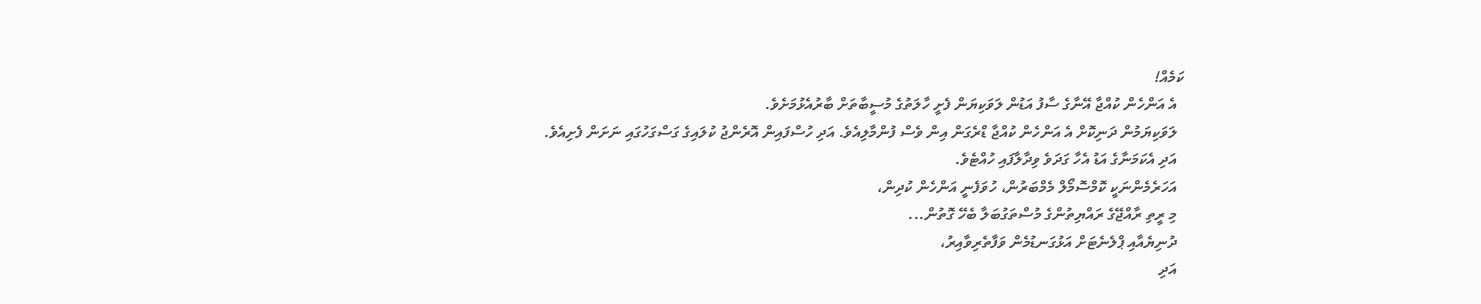ކަމެއް!
  އެ އަންހެން ކުއްޖާ އޭނާގެ ސާފު އަޑުން ލަވަކިޔަން ފެށީ ހާލަތުގެ މުސީބާތަށް ބާރުއެޅުމަށެވެ.
  ލަވަކިޔަމުން ދަނިކޮށް އެ އަންހެން ކުއްޖާ ޑްރެގަން އިން ވެސް ފުންމާލިއެވެ. އަދި ހުސްފައިން އޮރެންޖު ކުލައިގެ ގަސްގަހުގައި ނަށަން ފެށިއެވެ.
  އަދި އެކަމަނާގެ އަޑު އެހާ ގަދަވެ ވިދާލާފައި ހުއްޓެވެ.
  އަހަރެމެންނަކީ ކޮމްސޮމޯލް މެމްބަރުން، ހުވަފެނީ އަންހެން ކުދިން،
  މި ރީތި ރާއްޖޭގެ ރައްޔިތުންގެ މުސްތަގުބަލާ ބެހޭ ގޮތުން...
  ދުނިޔެއާއި ޕްލެނެޓަށް އަޅުގަނޑުމެން ވަފާތެރިވާއިރު،
  އަދި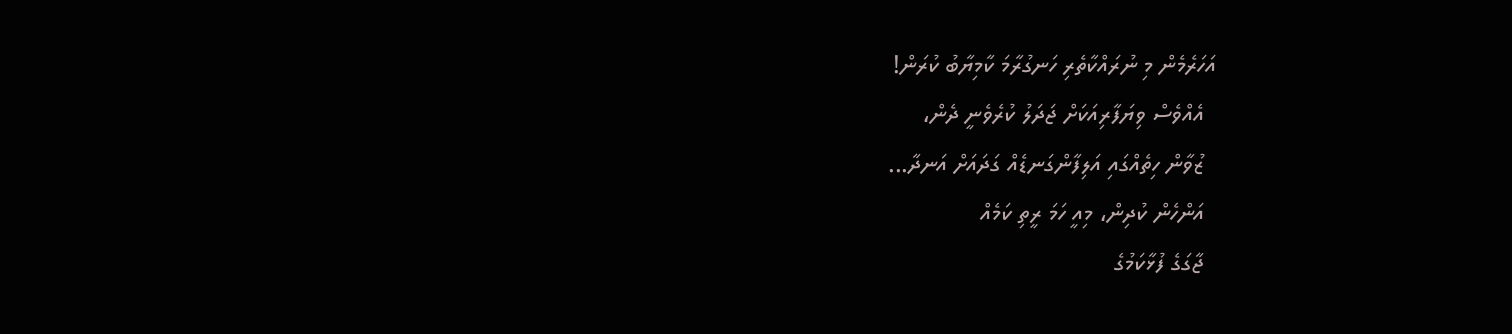އަހަރެމެން މި ނުރައްކާތެރި ހަނގުރާމަ ކާމިޔާބު ކުރަން!
  އެއްވެސް ވިޔަފާރިއަކަށް ޖަދަލު ކުރެވެނީ ދެން،
  ޒުވާން ހިތެއްގައި އަލިފާންގަނޑެއް ގަދައަށް އަނދާ...
  އަންހެން ކުދިން، މިއީ ހަމަ ރީތި ކަމެއް
  ޖާގަގެ ފުޅާކަމުގެ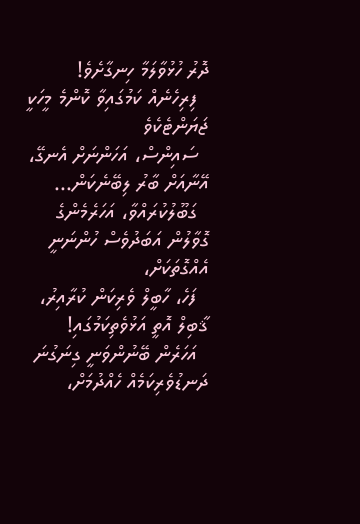ދޮރު ހުޅުވާލަމާ ހިނގާށެވެ!
  ފިރިހެނެއް ކަމުގައިވާ ކޮންމެ މީހަކީ ޖަޔަންޓެކެވެ
  ސައިންސް، އަހަންނަށް އެނގޭ، އޭނާއަށް ބާރު ލިބޭނެކަން...
  ގަބޫލުކުރައްވާ، އަހަރެމެންގެ ގޮވާލުން އަބަދުވެސް ހުންނަނީ އެއްގޮތަކަށް،
  ފަހެ، ހާބީލް ވެރިކަން ކުރާއިރު، ޤާބިލް އޮތީ އަޅުވެތިކަމުގައި!
  އަހަރެން ބޭނުންވަނީ ގިނަގުނަ ދަނޑުވެރިކަމެއް ހެއްދުމަށް،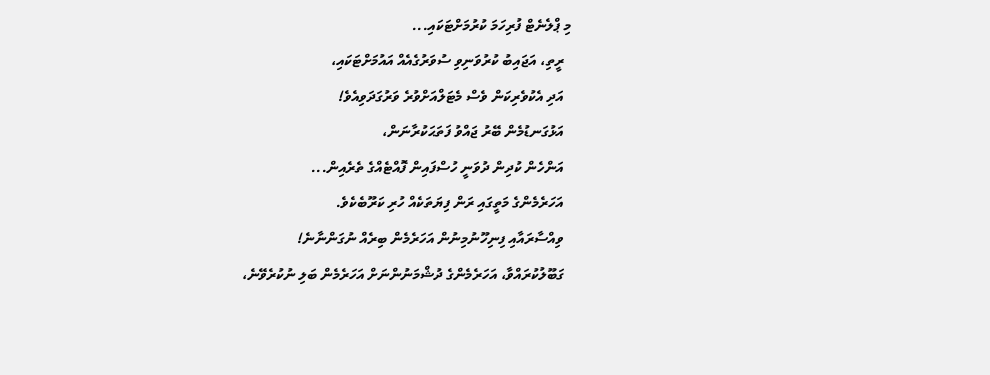މި ޕްލެނެޓް ފުރިހަމަ ކުރުމަށްޓަކައި...
  ރީތި، އަޖައިބު ކުރުވަނިވި ސުވަރުގެއެއް އައުމަށްޓަކައި،
  އަދި އެކުވެރިކަން ވެސް މެޓަލްއަށްވުރެ ވަރުގަދަވިއެވެ!
  އަޅުގަނޑުމެން ބޭރު ޖައްވު ފަތަޙަކުރާނަން،
  އަންހެން ކުދިން ދުވަނީ ހުސްފައިން ފޮއްޓެއްގެ ތެރެއިން...
  އަހަރެމެންގެ މަތީގައި ރަން ފިޔަތަކެއް ހުރި ކަރޫބެކެވެ.
  ވިއްސާރައާއި ފިނިހޫނުމިނުން އަހަރެމެން ބިރެއް ނުގަންނާނެ!
  ގަބޫލުކުރައްވާ، އަހަރެމެންގެ ދުޝްމަނުންނަށް އަހަރެމެން ބަލި ނުކުރެވޭނެ،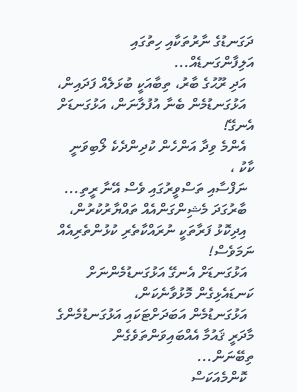ދަގަނޑުގެ ނާރުތަކާއި ހިތުގައި އަލިފާންގަނޑެއް...
  އަދި ރޫޙުގެ ބާރު، ތިބާއަކީ ބުޅަލެއް ފަދައިން،
  އަޅުގަނޑުމެން ބެނާ އުފުލާނަން، އަޅުގަނޑަށް އެނގޭ!
  އެންމެ ވިދާ އަންހެން ކުދިންދެކެ ލޯބިވަނީ ކާކު ،
  ނަފްސާއި ތަސްވީރުގައި ވެސް އޭނާ ރީތި...
  ބާރުގަދަ މެޝިންގަންއެއް ތައްޔާރުކުރުން،
  އިދިކޮޅު ފަރާތަކީ ނުރައްކާތެރި ކުޅުންތެރިއެއް ނަމަވެސް!
  އަޅުގަނޑަށް އެނގޭ އަޅުގަނޑުމެންނަށް ކަނޑައެޅިގެން މޮޅުވާނެކަން،
  އަޅުގަނޑުމެން އަބަދަށްޓަކައި އަޅުގަނޑުމެންގެ މާދަރީ ޤައުމާ އެއްބައިވަންތަވެގެން ތިބޭނަން...
  ކޮންމެއަކަސް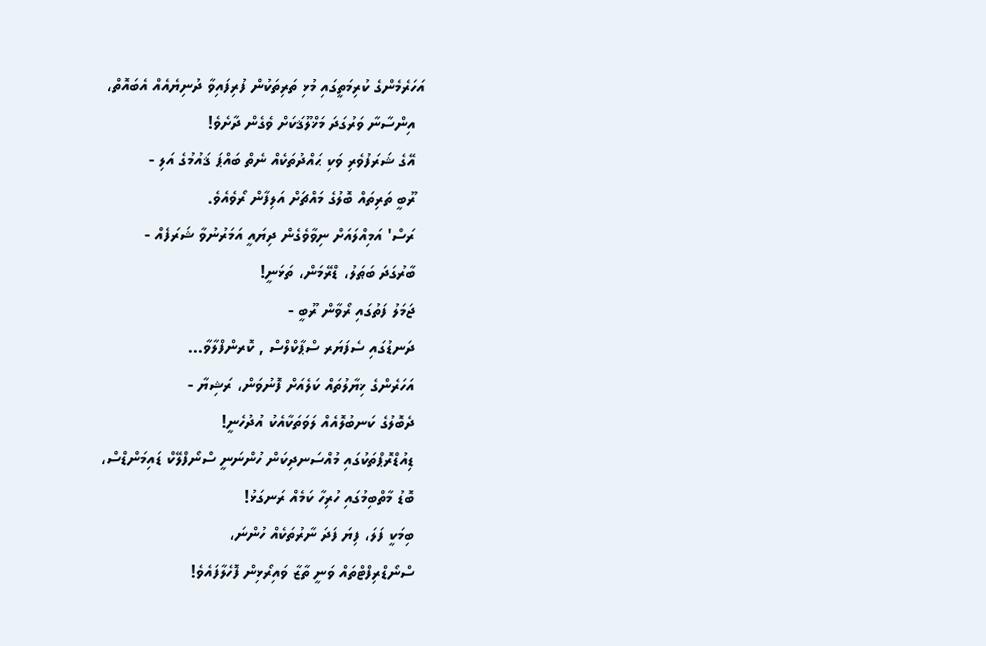އަހަރެމެންގެ ކުރިމަތީގައި މުޅި ތަރިތަކުން ފުރިފައިވާ ދުނިޔެއެއް އެބައޮތް،
  އިންސާނާ ވަރުގަދަ މަޚްލޫޤަކަށް ވެގެން ދާށެވެ!
  އޭގެ ޝަރަފުވެރި ވަކި ޙައްދުތަކެއް ނެތް ބައްޕަ ޤައުމުގެ އަލި -
  ރޫބީ ތަރިތައް ބޮލުގެ މައްޗަށް އަލިފާން ރޯވެއެވެ.
  ރަސް' އަމިއްލައަށް ނިވާވެގެން ދިޔައީ އަމަރުނުވާ ޝަރަފެއް -
  ބާރުގަދަ ބަޠަލު، ޑްރޭމަން، ތަޅަނީ!
  ޖަމަލު ފަތުގައި ރޯވާން ރޫބީ -
  ދަނޑުގައި ސެފަޔަރ ސްޕާކްލްސް , ކޮރންފްލާވާ...
  އަހަރެންގެ ޚިޔާލުތައް ކަލެއަށް ފޮނުވަން، ރަޝިޔާ -
  ދެބޮލުގެ ކަނބުލޮއެއް ލަވަތަކާއެކު އުދުހެނީ!
  ޑިއުޑްރޮޕްތަކުގައި މުއްސަނދިކަން ހުންނަނީ ސްނޯފްލޭކް ޑައިމަންޑްސް،
  ބޮޑު މާތްބިމުގައި ހުރިހާ ކަމެއް ރަނގަޅު!
  ބިމަކީ ފަލަ، ފިޔަ ފަދަ ނާރުތަކެއް ހުންނަ،
  ސްނޯޑްރިފްޓްތައް ވަނީ ތާޒާ ވައިރޯޅިން ފޮހެލާފައެވެ!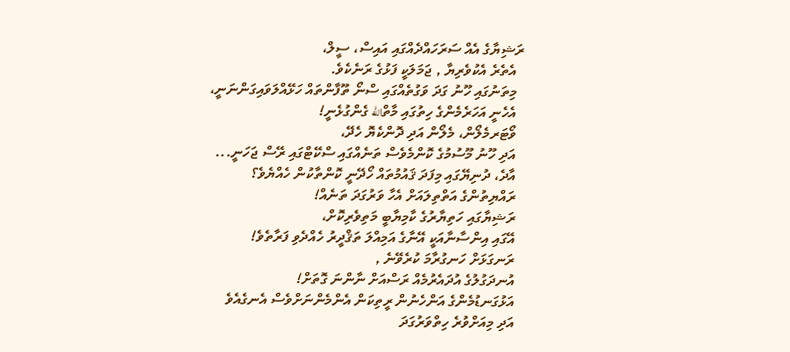ރަޝިޔާގެ އެއް ސަރަހައްދެއްގައި އައިސް، ސީލް،
  އެތެރެ އެކުވެރިޔާ , ޖަމަލަކީ ފަޅުގެ ރަނެކެވެ.
  މިތަނުގައި ހޫނު ގަދަ ވަގުތެއްގައި ސްނޯ ތޫފާންތައް ހަޅޭއްލަވައިގަންނަނީ،
  އެހެނީ އަހަރެމެންގެ ހިތުގައި މާތްالله ގެންގުޅެނީ!
  ވޯޓަރމެލޯން، މެލޯން އަދި ދޮންކެޔޮ ހެދޭ،
  އަދި ހޫނު މޫސުމުގެ ކޮންމެވެސް ތަނެއްގައި ސްކޭޓްގައި ރޭސް ޖަހަނީ...
  އާދެ، ދުނިޔޭގައި މިފަދަ ޤައުމުތައް ހޯދޭނީ ކޮންތާކުން ހެއްޔެވެ؟
  ރައްޔިތުންގެ އަތްތިލައަށް އެހާ ވަރުގަދަ ތަނެއް!
  ރަޝިޔާގައި ހަތިޔާރުގެ ކާމިޔާބީ މަތިވެރިކޮށް،
  އޭގައި އިންސާނާއަކީ އޭނާގެ އަމިއްލަ ތަޤްދީރު ހެއްދެވި ފަރާތެވެ!
  ރަނގަޅަށް ހަނގުރާމަ ކުރެވޭނެ ,
  އުނދަގުލުގެ އުދައެރުމެއް ރަސްއަށް ނާންނަ ގޮތަށް!
  އަޅުގަނޑުމެންގެ އަންހެނުން ރީތިކަން އެންމެންނަށްވެސް އެނގެއެވެ
  އަދި މިއަށްވުރެ ހިތްވަރުގަދަ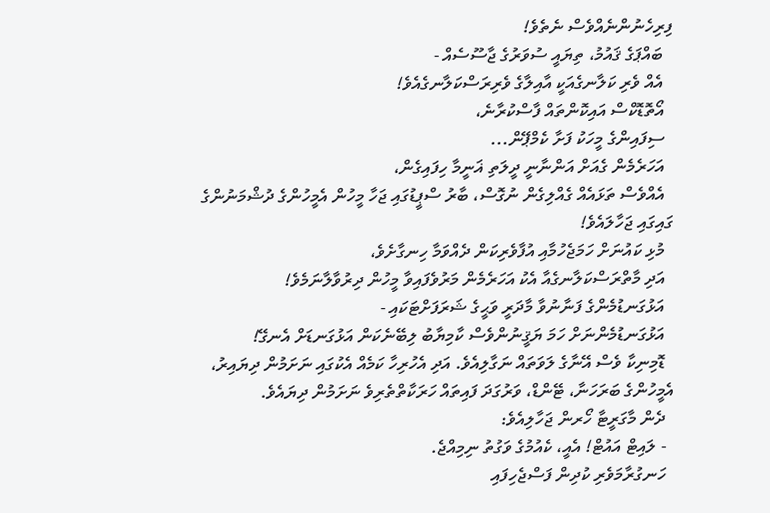ފިރިހެނުންނެއްވެސް ނެތެވެ!
  ބައްޕަގެ ޤައުމު، ތިޔައީ ސުވަރުގެ ޖާސޫސެއް -
  އެއް ވެރި ކަލާނގެއަކީ އާއިލާގެ ވެރިރަސްކަލާނގެއެވެ!
  އޯތޮޑޮކްސް އައިކޮންތައް ފާސްކުރާނެ،
  ސިފައިންގެ މީހަކު ފަށާ ކެމްޕޭން...
  އަހަރެމެން ގެއަށް އަންނާނީ ދީލަތި ޣަނީމާ ހިފައިގެން،
  އެއްވެސް ތަޅައެއް ގެއްލިގެން ނުގޮސް، ބާރު ސްޕީޑުގައި ޖަހާ މީހުން އެމީހުންގެ ދުޝްމަނުންގެ ގައިގައި ޖަހާލައެވެ!
  މުޅި ކައުނަށް ހަމަޖެހުމާއި އުފާވެރިކަން ދެއްވަމާ ހިނގާށެވެ،
  އަދި މާތްރަސްކަލާނގެއާ އެކު އަހަރެމެން މަރުވެފައިވާ މީހުން ދިރުވާލާނަމެވެ!
  އަޅުގަނޑުމެންގެ ފަނާނުވާ މާދަރީ ވަޙީގެ ޝަރަފަށްޓަކައި -
  އަޅުގަނޑުމެންނަށް ހަމަ ޔަޤީނުންވެސް ކާމިޔާބު ލިބޭނެކަން އަޅުގަނޑަށް އެނގޭ!
  ޑޮމިނިކާ ވެސް އޭނާގެ ލަވަތައް ނަގާލިއެވެ. އަދި އެހުރިހާ ކަމެއް އެކުގައި ނަށަމުން ދިޔައިރު، އެމީހުންގެ ބަރަހަނާ، ޓޭންޑް، ވަރުގަދަ ފައިތައް ހަރަކާތްތެރިވެ ނަށަމުން ދިޔައެވެ.
  ދެން މާގަރީޓާ ހޯރން ޖަހާލިއެވެ:
  - ލައިޓް އައުޓް! އެއީ، ކެއުމުގެ ވަގުތު ނިމިއްޖެ.
  ހަނގުރާމަވެރި ކުދިން ފަސްޖެހިފައި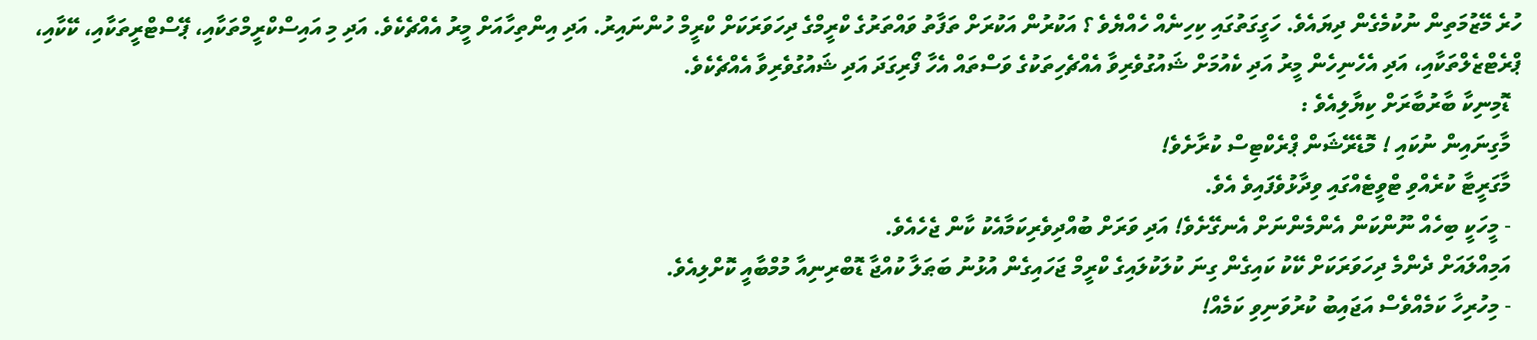ހުރެ މޭޒުމަތިން ނުކުމެގެން ދިޔައެވެ. ހަގީގަތުގައި ކިހިނެއް ހެއްޔެވެ ؟ އަކުރުން އަކުރަށް ތަފާތު ވައްތަރުގެ ކްރީމްގެ ދިހަވަރަކަށް ކްރީމް ހުންނައިރު. އަދި އިންތިހާއަށް މީރު އެއްޗެކެވެ. އަދި މި އައިސްކްރީމްތަކާއި، ޕޭސްޓްރީތަކާއި، ކޭކާއި، ޕްރެޓްޒެލްތަކާއި، އަދި އެހެނިހެން މީރު އަދި ކެއުމަށް ޝައުގުވެރިވާ އެއްޗެހިތަކުގެ ވަސްތައް އެހާ ފޯރިގަދަ އަދި ޝައުގުވެރިވާ އެއްޗެކެވެ.
  ޑޮމިނިކާ ބާރުބާރަށް ކިޔާލިއެވެ :
  މާގިނައިން ނުކައި ! މޮޑެރޭޝަން ޕްރެކްޓިސް ކުރާށެވެ!
  މާގަރީޓާ ކުރެއްވި ޓްވީޓެއްގައި ވިދާޅުވެފައިވެ އެވެ.
  - މީހަކީ ބިހެއް ނޫންކަން އެންމެންނަށް އެނގޭށެވެ! އަދި ވަރަށް ބުއްދިވެރިކަމާއެކު ކާން ޖެހެއެވެ.
  އަމިއްލައަށް ދެންމެ ދިހަވަރަކަށް ކޭކު ކައިގެން ގިނަ ކުލަކުލައިގެ ކްރީމް ޖަހައިގެން އުޅުނު ބަޠަލާ ކުއްޖާ ޑޮބްރިނިއާ މުމްބާއީ ކޮށްލިއެވެ.
  - މިހުރިހާ ކަމެއްވެސް އަޖައިބު ކުރުވަނިވި ކަމެއް!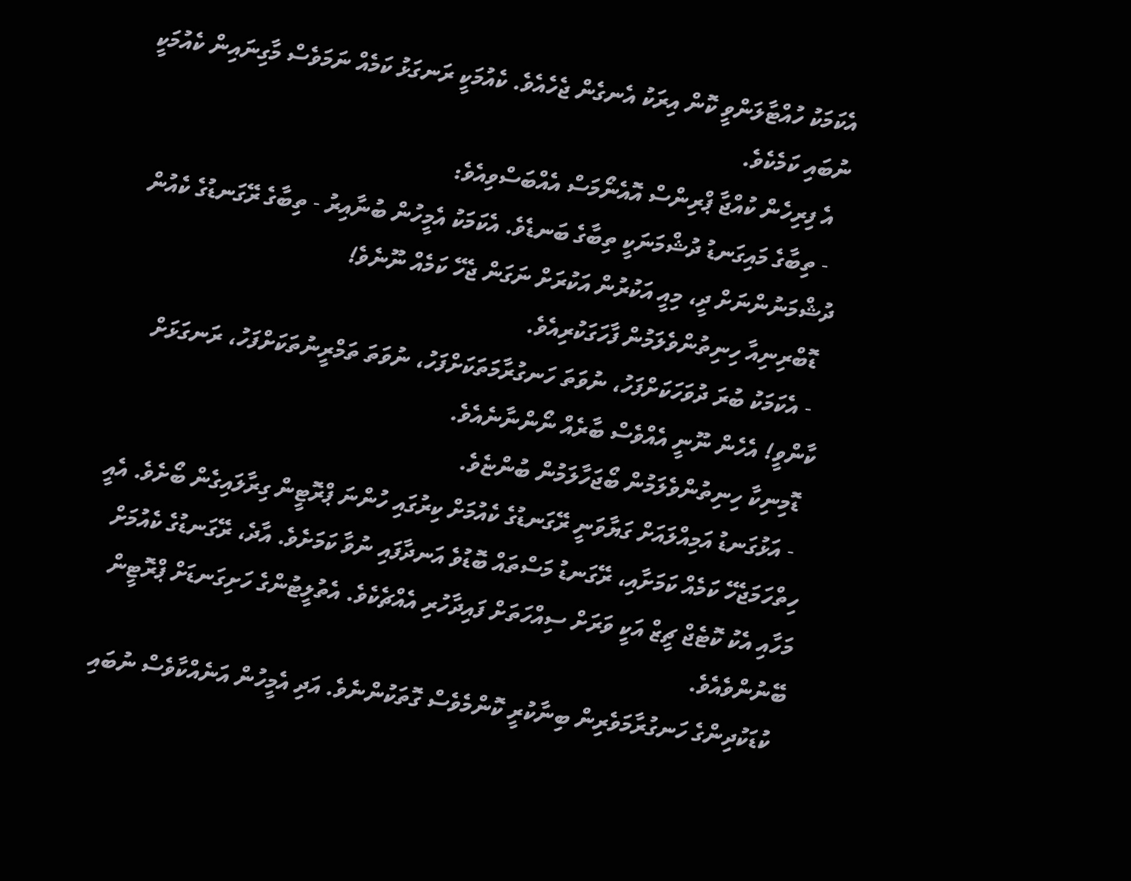އެކަމަކު ހުއްޓާލަންވީ ކޮން އިރަކު އެނގެން ޖެހެއެވެ. ކެއުމަކީ ރަނގަޅު ކަމެއް ނަމަވެސް މާގިނައިން ކެއުމަކީ ނުބައި ކަމެކެވެ.
  އެ ފިރިހެން ކުއްޖާ ޕްރިންސް އޮއެނޯމަސް އެއްބަސްވިއެވެ:
  - ތިބާގެ މައިގަނޑު ދުޝްމަނަކީ ތިބާގެ ބަނޑެވެ. އެކަމަކު އެމީހުން ބުނާއިރު - ތިބާގެ ރޭގަނޑުގެ ކެއުން ދުޝްމަނުންނަށް ދީ، މިއީ އަކުރުން އަކުރަށް ނަގަން ޖެހޭ ކަމެއް ނޫނެވެ!
  ޑޮބްރިނިއާ ހިނިތުންވެލަމުން ފާހަގަކުރިއެވެ.
  - އެކަމަކު ބުރަ ދުވަހަކަށްފަހު، ނުވަތަ ހަނގުރާމަތަކަށްފަހު، ނުވަތަ ތަމްރީނުތަކަށްފަހު، ރަނގަޅަށް ކާންވީ! އެހެން ނޫނީ އެއްވެސް ބާރެއް ނޯންނާނެއެވެ.
  ޑޮމިނިކާ ހިނިތުންވެލަމުން ބޯޖަހާލަމުން ބުންޏެވެ.
  - އަޅުގަނޑު އަމިއްލައަށް ގަޔާވަނީ ރޭގަނޑުގެ ކެއުމަށް ކިރުގައި ހުންނަ ޕްރޮޓީން ގިރާލައިގެން ބޯށެވެ. އެއީ ހިތްހަމަޖެހޭ ކަމެއް ކަމަށާއި، ރޭގަނޑު މަސްތައް ބޮޑުވެ އަނދާފައި ނުވާ ކަމަށެވެ. އާދެ، ރޭގަނޑުގެ ކެއުމަށް މަހާއި އެކު ކޮޓެޖް ޗީޒް އަކީ ވަރަށް ސިއްހަތަށް ފައިދާހުރި އެއްޗެކެވެ. އެތުލީޓުންގެ ހަށިގަނޑަށް ޕްރޮޓީން ބޭނުންވެއެވެ.
  ކުޑަކުދިންގެ ހަނގުރާމަވެރިން ބިނާކުރީ ކޮންމެވެސް ގޮތަކުންނެވެ. އަދި އެމީހުން އަނެއްކާވެސް ނުބައި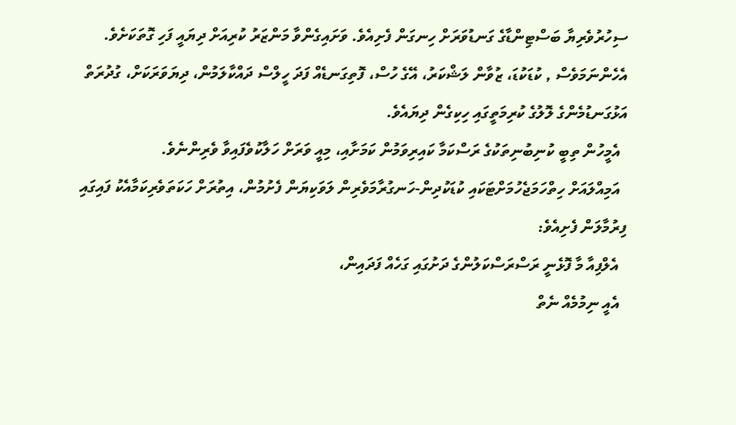ސިހުރުވެރިޔާ ބަސްޓިންޑާގެ ގަނޑުވަރަށް ހިނގަން ފެށިއެވެ. ވަށައިގެންވާ މަންޒަރު ކުރިއަށް ދިޔައީ ފަހި ގޮތަކަށެވެ. އެހެންނަމަވެސް , ކުޑަކުޑަ، ޒުވާން ލަޝްކަރު، އޭގެ ހުސް، ފޮތިގަނޑެއް ފަދަ ހީލްސް ދައްކާލަމުން، ދިޔަވަރަކަށް، ގުދުރަތް އަޅުގަނޑުމެންގެ ލޮލުގެ ކުރިމަތީގައި ހިކިގެން ދިޔައެވެ.
  އެމީހުން ތިބީ ކުނިބުނިތަކުގެ ރަސްކަމާ ކައިރިވަމުން ކަމަށާއި، މިއީ ވަރަށް ހަލާކުވެފައިވާ ވެރިންނެވެ.
  އަމިއްލައަށް ހިތްހަމަޖެހުމަށްޓަކައި ކުޑަކުދިން-ހަނގުރާމަވެރިން ލަވަކިޔަން ފެށުމުން، އިތުރަށް ހަކަތަވެރިކަމާއެކު ފައިގައި ފިރުމާލަން ފެށިއެވެ:
  އެލްފިއާ މާ ފޮޅެނީ ރަސްރަސްކަލުންގެ ދަށުގައި ގަހެއް ފަދައިން،
  އެއީ ނިމުމެއް ނެތް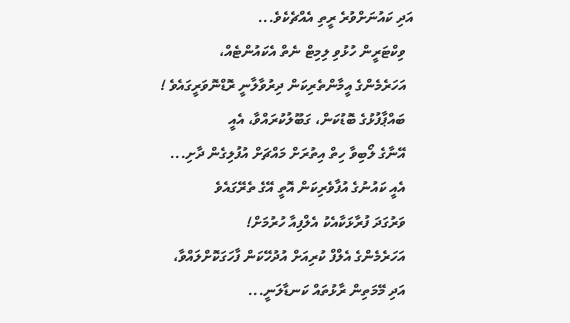އަދި ކައުނަށްވުރެ ރީތި އެއްޗެކެވެ...
  ވިކްޓަރީން ހުޅުވި ލިމިޓް ނެތް އެކައުންޓެއް،
  އަހަރެމެންގެ އީމާންތެރިކަން ދިރުވާލާނީ ރޮޑްނޮވަރީގައެވެ !
  ބައްޕާފުޅުގެ ބޮޑުކަން، ގަބޫލުކުރައްވާ، އެއީ
  އޭނާގެ ލޯބިވާ ހިތް އިތުރަށް މައްޗަށް އުފުލިގެން ދާށި...
  އެއީ ކައުނުގެ އުފާވެރިކަން އޮތީ އޭގެ ތެރޭގައެވެ
  ވަރުގަދަ ފުރާޅަކާއެކު އެލްފިއާ ހުރުމަށް!
  އަހަރެމެންގެ އެލްފް ކުރިއަށް އުދުހޭކަން ފާހަގަކޮށްލައްވާ،
  އަދި މޭމަތިން ރާޅުތައް ކަނޑާލަނީ...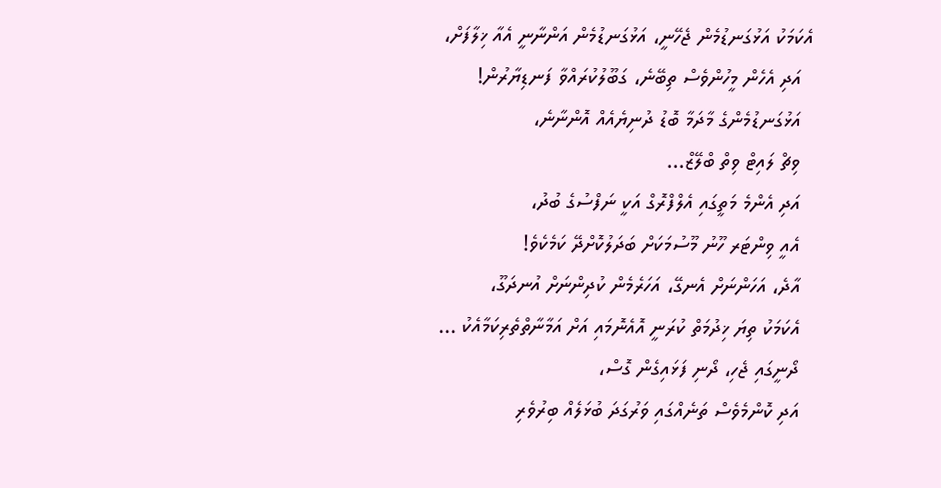އެކަމަކު އަޅުގަނޑުމެން ޖެހޭނީ، އަޅުގަނޑުމެން އަންނާނީ އެއާ ޚިލާފަށް،
  އަދި އެހެން މީހުންވެސް ތިބޭނެ، ގަބޫލުކުރައްވާ ފަނޑިޔާރުން!
  އަޅުގަނޑުމެންގެ މާދަމާ ބޮޑު ދުނިޔެއެއް އޮންނާނެ،
  ވިޗް ލައިޓް ވިތް ބްލޭޒް...
  އަދި އެންމެ މަތީގައި އެލްފްރޮގް އަކީ ނަފްސުގެ ބުދު،
  އެއީ ވިންޓަރ ހޫނު މޫސުމަކަށް ބަދަލުކޮށްދޭ ކަމެކެވެ!
  އާދެ، އަހަންނަށް އެނގޭ، އަހަރެމެން ކުދިންނަށް އުނދަގޫ،
  އެކަމަކު ތިޔަ ޚިދުމަތް ކުރަނީ އޮއެނޮމައި އަށް އަމާނާތްތެރިކަމާއެކު ...
  ދޯނީގައި ޖެހި، ދޯނި ފަޅައިގެން ގޮސް،
  އަދި ކޮންމެވެސް ތަނެއްގައި ވަރުގަދަ ބުޅަލެއް ބިރުވެރި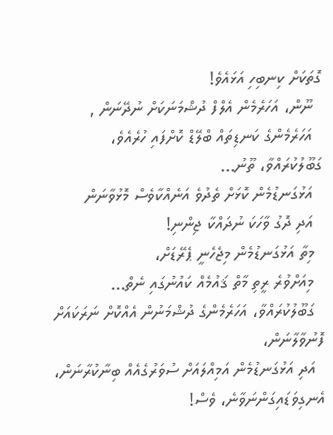ގޮތަކަށް ކިނބިހި އަޅައެވެ!
  ނޫން، އަހަރެމެން އެލްފް ދުޝްމަނަކަށް ނުދޭނަން ,
  އަހަރެމެންގެ ކަނޑިތައް ބްލޭޑް ކޮށްފައި ހުރެއެވެ، ގަބޫލުކުރައްވާ، ތޫނު...
  އަޅުގަނޑުމެން ކޮޅަށް ތެދުވެ އަނެއްކާވެސް މޮޅުވާނަން
  އަދި ދޮގު ވާހަކަ ނުދައްކާ ޖިންނި!
  މިތާ އަޅުގަނޑުމެން މިޖެހެނީ ޕެރޭޑަށް،
  މިއަށްވުރެ ރީތި މާތް ޤައުމެއް ކައުނުގައި ނެތް...
  ގަބޫލުކުރައްވާ، އަހަރެމެންގެ ދުޝްމަނުން އެއްކޮށް ނަރަކައަށް ފޮނުވާލާނަން،
  އަދި އަޅުގަނޑުމެން އަމިއްލައަށް ސުވަރުގެއެއް ބިނާކުރާނަން، އެނގިވަޑައިގަންނަވާނެ، ވެސް!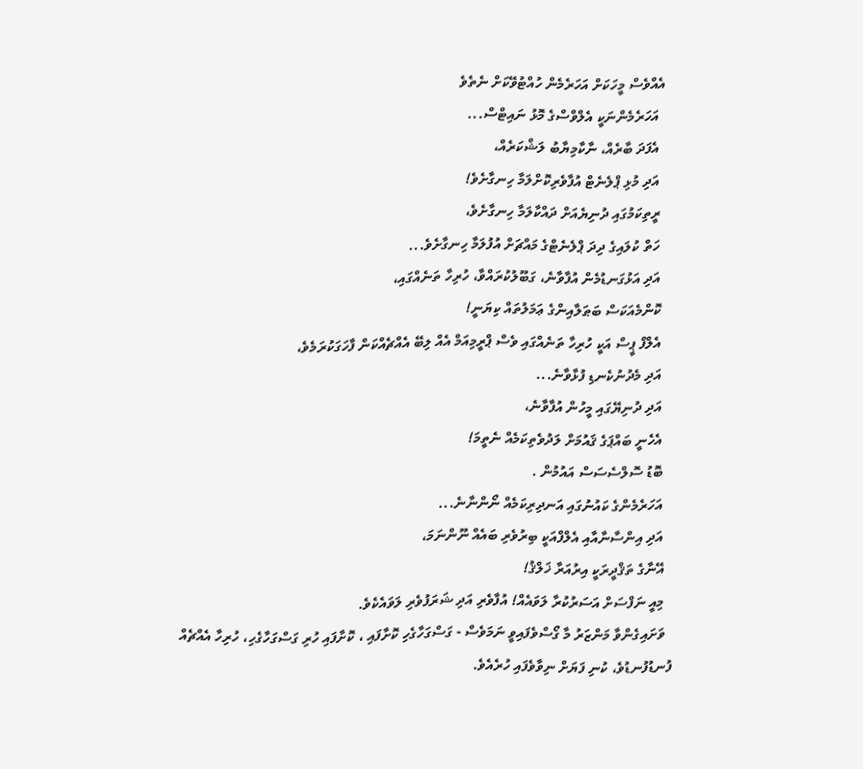އެއްވެސް މީހަކަށް އަހަރެމެން ހުއްޓުވޭކަށް ނެތެވެ
  އަހަރެމެންނަކީ އެލްވްސްގެ މޮޅު ނައިޓްސް...
  އެފަދަ ބާރެއް، ނާކާމިޔާބު ލަޝްކަރެއް،
  އަދި މުޅި ޕްލެނެޓް އުފާވެރިކޮށްލަމާ ހިނގާށެވެ!
  ރީތިކަމުގައި ދުނިޔެއަށް ދައްކާލަމާ ހިނގާށެވެ،
  ހަތް ކުލައިގެ ދިދަ ޕްލެނެޓްގެ މައްޗަށް އުފުލަމާ ހިނގާށެވެ...
  އަދި އަޅުގަނޑުމެން އުފާވާނެ، ގަބޫލުކުރައްވާ، ހުރިހާ ތަނެއްގައި،
  ކޮންމެއަކަސް ބަޠަލާއިންގެ ޢަމަލުތައް ކިޔަނީ!
  އެލްފް ޕީސް އަކީ ހުރިހާ ތަނެއްގައި ވެސް ޕްރީމިއަމް އެއް ލިބޭ އެއްޗެއްކަން ފާހަގަކުރަމެވެ،
  އަދި މެދުނުކެނޑި ފުޅާވާނެ...
  އަދި ދުނިޔޭގައި މީހުން އުފާވާނެ،
  އެހެނީ ބައްޕަގެ ޤައުމަށް ލަދުވެތިކަމެއް ނެތީމަ!
  ބޮޑު ސޮލްސެސަސް އައުމުން .
  އަހަރެމެންގެ ކައުނުގައި އަނދިރިކަމެއް ނޯންނާނެ...
  އަދި އިންސާނާއާއި އެލްފްއަކީ ބިރުވެރި ބައެއް ނޫންނަމަ،
  އޭނާގެ ތަޤްދީރަކީ އިރުއަރާ ޚަލްޤު!
  މިއީ ނަފްސަށް އަސަރުކުރާ ލަވައެއް! އުފާވެރި އަދި ޝަރަފުވެރި ލަވައެކެވެ.
  ވަށައިގެންވާ މަންޒަރު މާ ގޯސްވެފައިވީ ނަމަވެސް - ގަސްގަހާގެހި ކޮށާފައި ، ކޮށާފައި ހުރި ގަސްގަހާގެހި، ހުރިހާ އެއްޗެއް ފުނޑުފުނޑުވެ، ކުނި ފަޔަށް ނިވާވެފައި ހުރެއެވެ.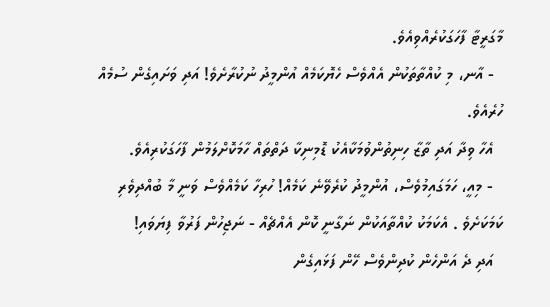މާގަރީޓާ ފާހަގަކުރެއްވިއެވެ.
  - އާނ، މި ކުއްތާތަކުން އެއްވެސް ހެޔޮކަމެއް އުންމީދު ނުކުރާށެވެ! އަދި ވަށައިގެން ސުމެއް ހުރެއެވެ.
  އެހާ ވިދާ އަދި ތާޒާ ހިނިތުންވުމަކާއެކު ޑޮމިނިކާ ދަތްތައް ހާމަކޮށްލަމުން ފާހަގަކުރިއެވެ.
  - މިއީ، ހަމަގައިމުވެސް، އުންމީދު ކުރެވޭނެ ކަމެއް! ހުރިހާ ކަމެއްވެސް ވަނީ މާ ބުއްދިވެރި ކަމަކަށެވެ . އެކަމަކު ކުއްތާއަކުން ނަގާނީ ކޮން އެއްޗެއް - ނަޖިހުން ފަރުވާ ފިޔަވައި!
  އަދި ދެ އަންހެން ކުދިންވެސް ހޭން ފަޅައިގެން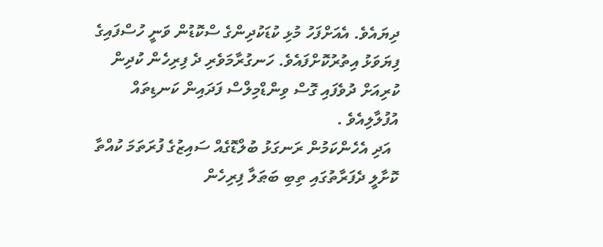ދިޔައެވެ. އެއަށްފަހު މުޅި ކުޑަކުދިންގެ ސްކޮޑުން ވަނީ ހުސްފައިގެ ފިޔަވަޅު އިތުރުކޮށްފައެވެ. ހަނގުރާމަވެރި ދެ ފިރިހެން ކުދިން ކުރިއަށް ދުވެފައި ގޮސް ވިންޑްމިލްސް ފަދައިން ކަނޑިތައް އުފުލާލިއެވެ .
  އަދި އެހެންކަމުން ރަނގަޅު ބުލްޑޮގެއް ސައިޒުގެ ފުރަތަމަ ކުއްތާ ކޮށާލީ ދެފަރާތުގައި ތިބި ބަޠަލާ ފިރިހެން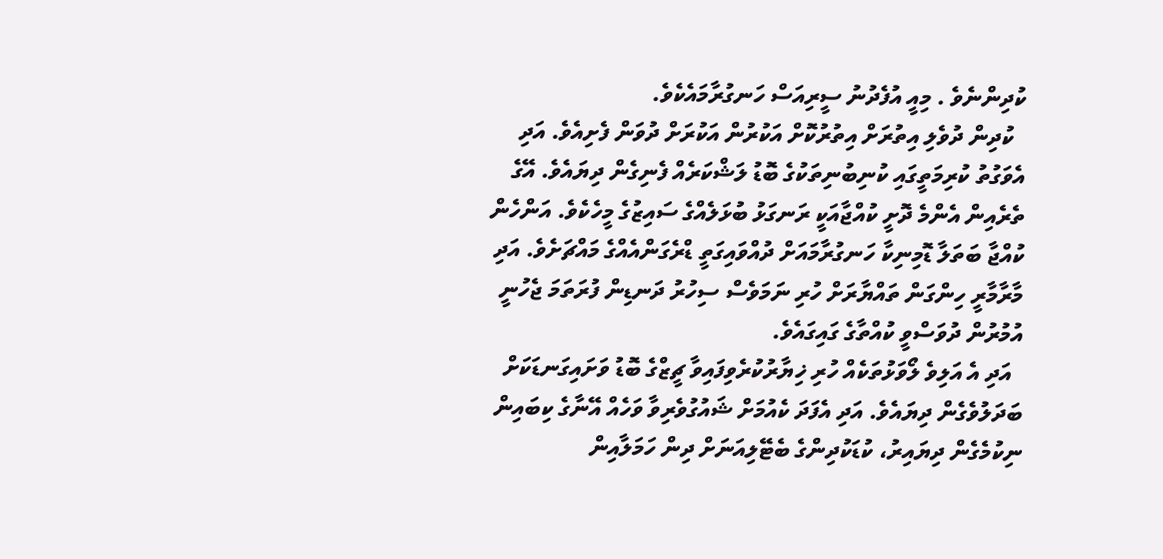ކުދިންނެވެ . މިއީ އުފެދުނު ސީރިއަސް ހަނގުރާމައެކެވެ.
  ކުދިން ދުވެލި އިތުރަށް އިތުރުކޮށް އަކުރުން އަކުރަށް ދުވަން ފެށިއެވެ. އަދި އެވަގުތު ކުރިމަތީގައި ކުނިބުނިތަކުގެ ބޮޑު ލަޝްކަރެއް ފެނިގެން ދިޔައެވެ. އޭގެ ތެރެއިން އެންމެ ދޮށީ ކުއްޖާއަކީ ރަނގަޅު ބުޅަލެއްގެ ސައިޒުގެ މީހެކެވެ. އަންހެން ކުއްޖާ ބަތަލާ ޑޮމިނިކާ ހަނގުރާމައަށް ދުއްވައިގަތީ ޑްރެގަންއެއްގެ މައްޗަށެވެ. އަދި މާރާމާރީ ހިންގަން ތައްޔާރަށް ހުރި ނަމަވެސް ސިހުރު ދަނޑިން ފުރަތަމަ ޖެހުނީ އުމުރުން ދުވަސްވީ ކުއްތާގެ ގައިގައެވެ.
  އަދި އެ އަލިވެ ލޯވަޅުތަކެއް ހުރި ޚިޔާރުކުރެވިފައިވާ ޗީޒްގެ ބޮޑު ވަށައިގަނޑަކަށް ބަދަލުވެގެން ދިޔައެވެ. އަދި އެފަދަ ކެއުމަށް ޝައުގުވެރިވާ ވަހެއް އޭނާގެ ކިބައިން ނިކުމެގެން ދިޔައިރު، ކުޑަކުދިންގެ ބެޓޭލިއަނަށް ދިން ހަމަލާއިން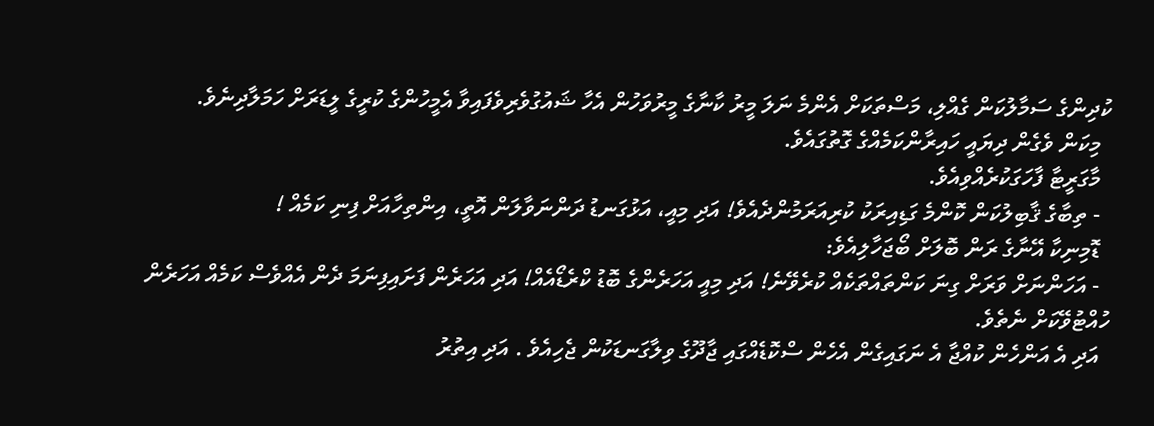ކުދިންގެ ސަމާލުކަން ގެއްލި، މަސްތަކަށް އެންމެ ނަލަ މީރު ކާނާގެ މީރުވަހުން އެހާ ޝައުގުވެރިވެފައިވާ އެމީހުންގެ ކުރީގެ ލީޑަރަށް ހަމަލާދިނެވެ.
  މިކަން ވެގެން ދިޔައީ ހައިރާންކަމެއްގެ ގޮތުގައެވެ.
  މާގަރީޓާ ފާހަގަކުރެއްވިއެވެ.
  - ތިބާގެ ޤާބިލުކަން ކޮންމެ ގަޑިއިރަކު ކުރިއަރަމުންދެއެވެ! އަދި މިއީ، އަޅުގަނޑު ދަންނަވާލަން އޮތީ، އިންތިހާއަށް ފިނި ކަމެއް !
  ޑޮމިނިކާ އޭނާގެ ރަން ބޮލަށް ބޯޖަހާލިއެވެ:
  - އަހަންނަށް ވަރަށް ގިނަ ކަންތައްތަކެއް ކުރެވޭނެ! އަދި މިއީ އަހަރެންގެ ބޮޑު ކްރެޑޯއެއް! އަދި އަހަރެން ފަށައިފިނަމަ ދެން އެއްވެސް ކަމެއް އަހަރެން ހުއްޓުވޭކަށް ނެތެވެ.
  އަދި އެ އަންހެން ކުއްޖާ އެ ނަގައިގެން އެހެން ސްކޮޑެއްގައި ޖާދޫގެ ވިލާގަނޑަކުން ޖެހިއެވެ . އަދި އިތުރު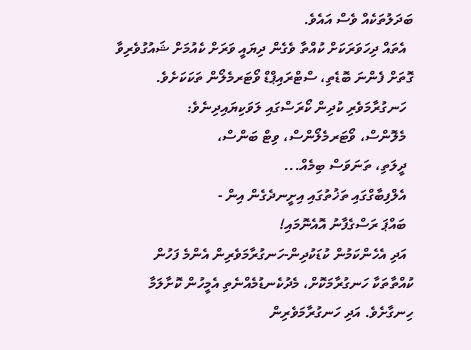ބަދަލުތަކެއް ވެސް އައެވެ.
  އެތައް ދިހަވަރަކަށް ކުއްތާ ވެގެން ދިޔައީ ވަރަށް ކެއުމަށް ޝައުގުވެރިވާ ގޮތަށް ފެންނަ ބޮޑެތި، ސްޓްރައިޕްޑް ވޯޓަރމެލޯން ތަކަކަށެވެ.
  ހަނގުރާމަވެރި ކުދިން ކޯރަސްގައި ލަވަކިޔައިދިނެވެ:
  މެލޮންސް، ވޯޓަރމެލޯންސް، ވިޓް ބަންސް،
  ދީލަތި، ތަނަވަސް ބިމެއް...
  އެލްފިބާގްގައި ތަޚުތުގައި އިށީނދެގެން އިން -
  ބައްޕަ ރަސްގެފާނު އޮއެނޮމައި!
  އަދި އެހެންކަމުން ކުޑަކުދިން-ހަނގުރާމަވެރިން އެންމެ ފަހުން ކުއްތާތަކާ ހަނގުރާމަކޮށް، މެދުކެނޑުމެއްނެތި އެމީހުން ކޮށާލަމާ ހިނގާށެވެ. އަދި ހަނގުރާމަވެރިން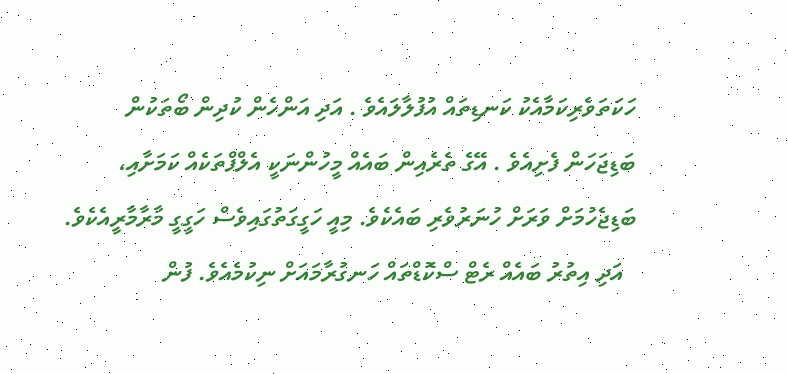ހަކަތަވެރިކަމާއެކު ކަނޑިތައް އުފުލާލައެވެ . އަދި އަންހެން ކުދިން ބޯތަކުން ބަޑިޖަހަން ފެށިއެވެ . އޭގެ ތެރެއިން ބައެއް މީހުންނަކީ އެލްފްތަކެއް ކަމަށާއި، ބަޑިޖެހުމަށް ވަރަށް ހުނަރުވެރި ބައެކެވެ. މިއީ ހަގީގަތުގައިވެސް ހަގީގީ މާރާމާރީއެކެވެ.
  އަދި އިތުރު ބައެއް ރެޓް ސްކޮޑްތައް ހަނގުރާމައަށް ނިކުމެއެވެ. ފުން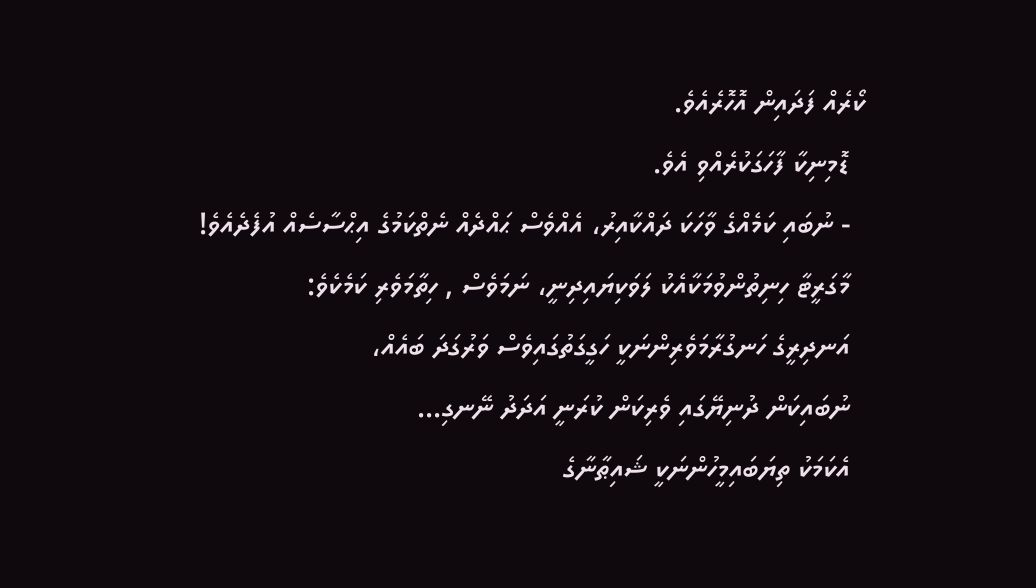ކޯރެއް ފަދައިން އޮހޮރެއެވެ.
  ޑޮމިނިކާ ފާހަގަކުރެއްވި އެވެ.
  - ނުބައި ކަމެއްގެ ވާހަކަ ދައްކާއިރު، އެއްވެސް ޙައްދެއް ނެތްކަމުގެ އިޙްސާސެއް އުފެދެއެވެ!
  މާގަރީޓާ ހިނިތުންވުމަކާއެކު ލަވަކިޔައިދިނީ، ނަމަވެސް , ހިތާމަވެރި ކަމެކެވެ:
  އަނދިރީގެ ހަނގުރާމަވެރިންނަކީ ހަގީގަތުގައިވެސް ވަރުގަދަ ބައެއް،
  ނުބައިކަން ދުނިޔޭގައި ވެރިކަން ކުރަނީ އަދަދު ނޭނގި...
  އެކަމަކު ތިޔަބައިމީހުންނަކީ ޝައިޠާނާގެ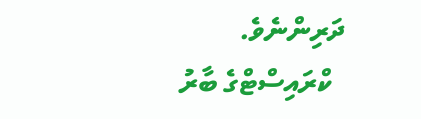ދަރިންނެވެ.
  ކްރައިސްޓްގެ ބާރު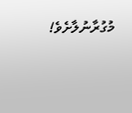މުގުރާނުލާށެވެ!